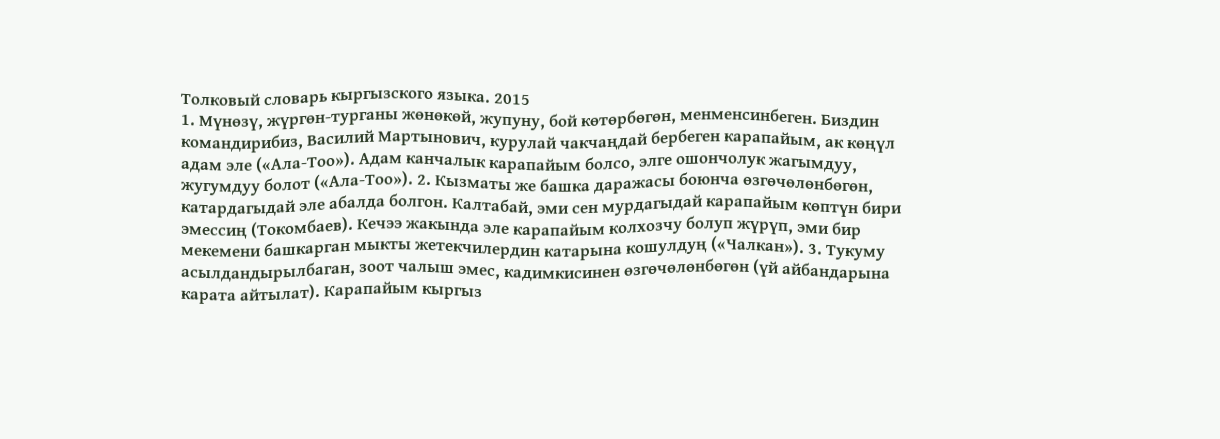Толковый словарь кыргызского языка. 2015
1. Мүнөзү, жүргөн-турганы жөнөкөй, жупуну, бой көтөрбөгөн, менменсинбеген. Биздин командирибиз, Василий Мартынович, курулай чакчаңдай бербеген карапайым, ак көңүл адам эле («Ала-Тоо»). Адам канчалык карапайым болсо, элге ошончолук жагымдуу, жугумдуу болот («Ала-Тоо»). 2. Кызматы же башка даражасы боюнча өзгөчөлөнбөгөн, катардагыдай эле абалда болгон. Калтабай, эми сен мурдагыдай карапайым көптүн бири эмессиң (Токомбаев). Кечээ жакында эле карапайым колхозчу болуп жүрүп, эми бир мекемени башкарган мыкты жетекчилердин катарына кошулдуң («Чалкан»). 3. Тукуму асылдандырылбаган, зоот чалыш эмес, кадимкисинен өзгөчөлөнбөгөн (үй айбандарына карата айтылат). Карапайым кыргыз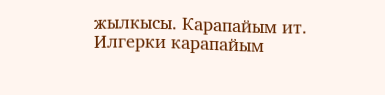жылкысы. Карапайым ит. Илгерки карапайым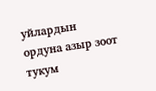уйлардын ордуна азыр зоот тукум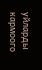уйларды кармоого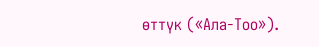өттүк («Ала-Тоо»).